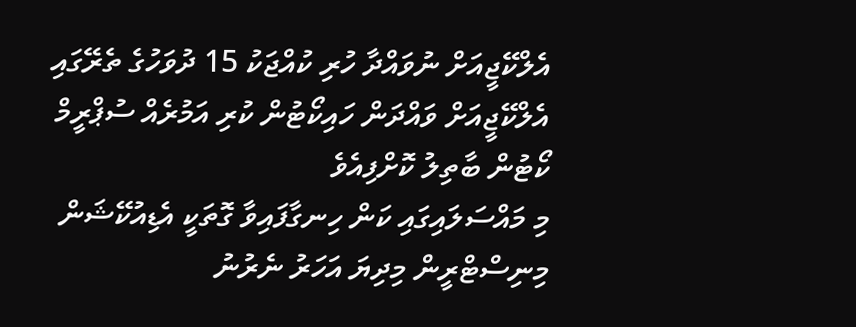އެލްކޭޖީއަށް ނުވައްދާ ހުރި ކުއްޖަކު 15 ދުވަހުގެ ތެރޭގައި އެލްކޭޖީއަށް ވައްދަން ހައިކޯޓުން ކުރި އަމުރެއް ސުޕްރީމް ކޯޓުން ބާތިލު ކޮށްފިއެވެ
މި މައްސަލައިގައި ކަން ހިނގާފައިވާ ގޮތަކީ އެޑިއުކޭޝަން މިނިސްޓްރީން މިދިޔަ އަހަރު ނެރުނު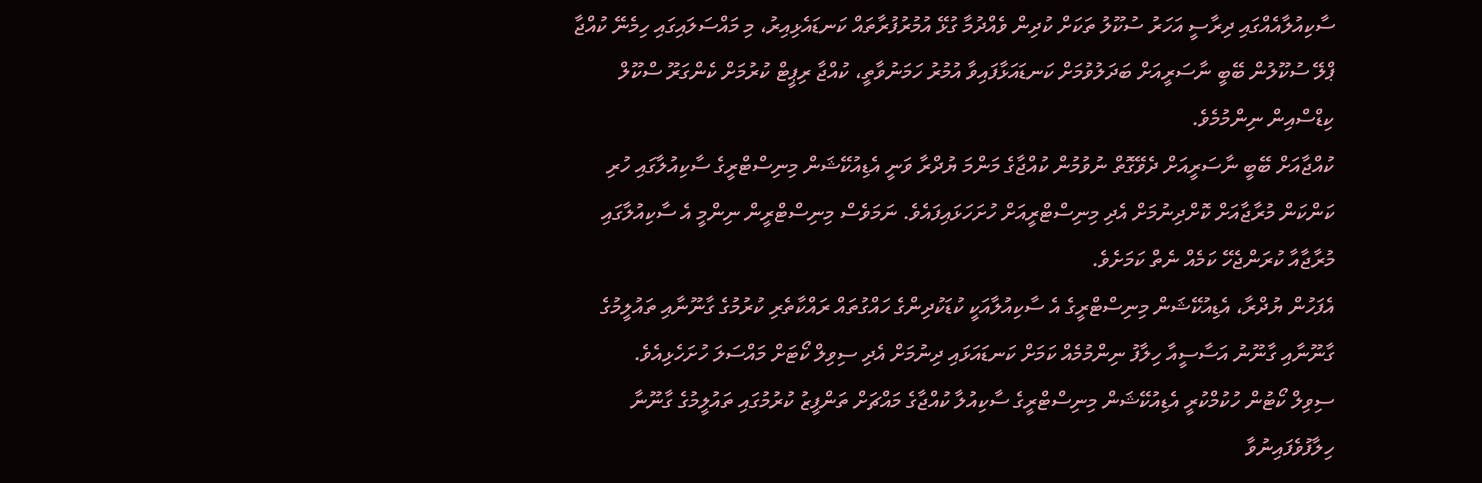ސާކިއުލާއެއްގައި ދިރާސީ އަހަރު ސުކޫލު ތަކަށް ކުދިން ވެއްދުމާ ގުޅޭ އުމުރުފުރާތައް ކަނޑައެޅިއިރު، މި މައްސަލައިގައި ހިމެނޭ ކުއްޖާ ޕްލޭ ސުކޫލުން ބޭބީ ނާސަރީއަށް ބަދަލުވުމަށް ކަނޑައަޅާފައިވާ އުމުރު ހަމަނުވާތީ، ކުއްޖާ ރިޕީޓް ކުރުމަށް ކެންގަރޫ ސްކޫލް ކިޑްސްއިން ނިންމުމެވެ.
ކުއްޖާއަށް ބޭބީ ނާސަރީއަށް ދެވޭގޮތް ނުވުމުން ކުއްޖާގެ މަންމަ ޔުދްރާ ވަނީ އެޑިއުކޭޝަން މިނިސްޓްރީގެ ސާކިއުލާގައި ހުރި ކަންކަން މުރާޖާއަށް ކޮށްދިނުމަށް އެދި މިނިސްޓްރީއަށް ހުށަހަޅައިފައެވެ. ނަމަވެސް މިނިސްޓްރީން ނިންމީ އެ ސާކިއުލާގައި މުރާޖާއާ ކުރަންޖެހޭ ކަމެއް ނެތް ކަމަށެވެ.
އެފަހުން ޔުދްރާ، އެޑިއުކޭޝަން މިނިސްޓްރީގެ އެ ސާކިއުލާއަކީ ކުޑަކުދިންގެ ހައްގުތައް ރައްކާތެރި ކުރުމުގެ ގާނޫނާއި ތައުލީމުގެ ގާނޫނާއި ގާނޫނު އަސާސީއާ ހިލާފު ނިންމުމެއް ކަމަށް ކަނޑައަޅައި ދިނުމަށް އެދި ސިވިލް ކޯޓަށް މައްސަލަ ހުށަހެޅިއެވެ.
ސިވިލް ކޯޓުން ހުކުމްކުރީ އެޑިއުކޭޝަން މިނިސްޓްރީގެ ސާކިއުލާ ކުއްޖާގެ މައްޗަށް ތަންފީޒު ކުރުމުގައި ތައުލީމުގެ ގާނޫނާ ހިލާފުވެފައިނުވާ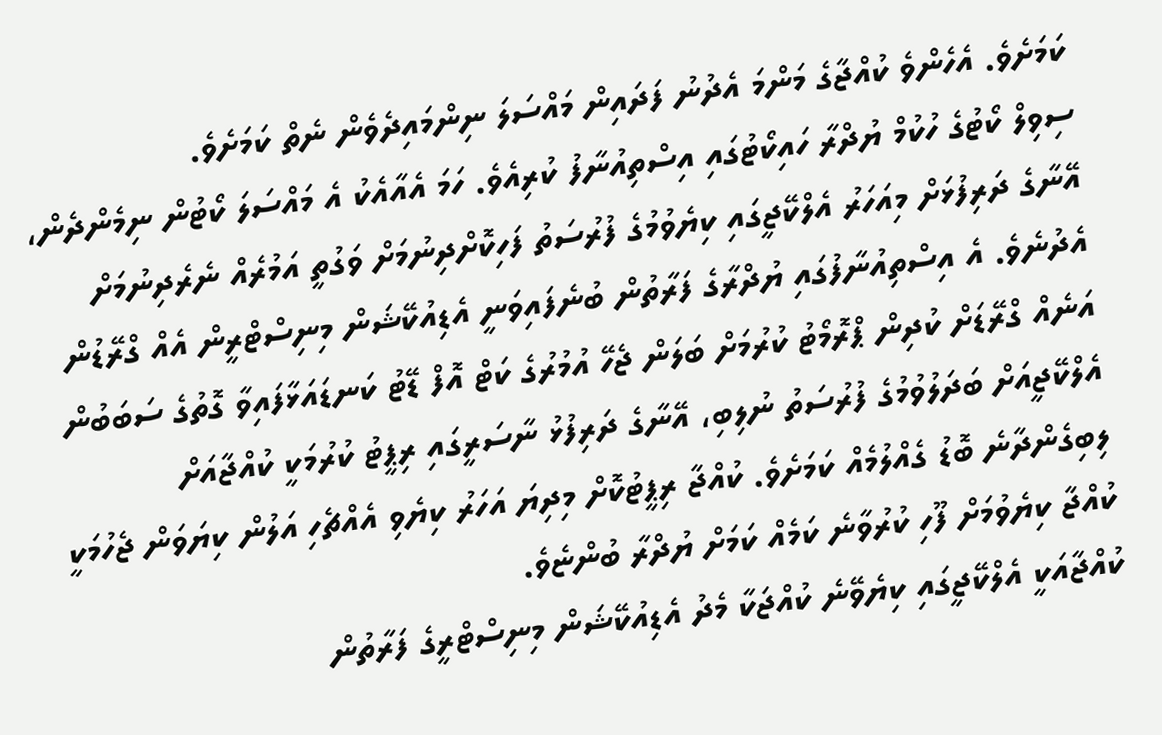ކަމަށެވެ. އެހެންވެ ކުއްޖާގެ މަންމަ އެދުނު ފަދައިން މައްސަލަ ނިންމައިދެވެން ނެތް ކަމަށެވެ.
ސިވިލް ކޯޓުގެ ހުކުމް ޔުދްރާ ހައިކޯޓުގައި އިސްތިއުނާފު ކުރިއެވެ. ހަމަ އެއާއެކު އެ މައްސަލަ ކޯޓުން ނިމެންދެން، އޭނާގެ ދަރިފުޅަށް މިއަހަރު އެލްކޭޖީގައި ކިޔެވުމުގެ ފުރުސަތު ފަހިކޮށްދިނުމަށް ވަގުތީ އަމުރެއް ނެރެދިނުމަށް އެދުނެވެ. އެ އިސްތިއުނާފުގައި ޔުދްރާގެ ފަރާތުން ބުނެފައިވަނީ އެޑިއުކޭޝަން މިނިސްޓްރީން އެއް ގްރޭޑުން އަނެއް ގްރޭޑަށް ކުދިން ޕްރޮމޯޓު ކުރުމަށް ބަލަން ޖެހޭ އުމުރުގެ ކަޓް އޮފް ޑޭޓު ކަނޑައަޅާފައިވާ ގޮތުގެ ސަބަބުން އެލްކޭޖީއަށް ބަދަލުވުމުގެ ފުރުސަތު ނުލިބި، އޭނާގެ ދަރިފުޅު ނާސަރީގައި ރިޕީޓު ކުރުމަކީ ކުއްޖާއަށް ލިބިގެންދާނެ ބޮޑު ގެއްލުމެއް ކަމަށެވެ. ކުއްޖާ ރިޕީޓުކޮށް މިދިޔަ އަހަރު ކިޔެވި އެއްޗެހި އަލުން ކިޔަވަން ޖެހުމަކީ ކުއްޖާ ކިޔެވުމަށް ފޫހި ކުރުވާނެ ކަމެއް ކަމަށް ޔުދްރާ ބުންޏެވެ.
ކުއްޖާއަކީ އެލްކޭޖީގައި ކިޔެވޭނެ ކުއްޖަކާ މެދު އެޑިއުކޭޝަން މިނިސްޓްރީގެ ފަރާތުން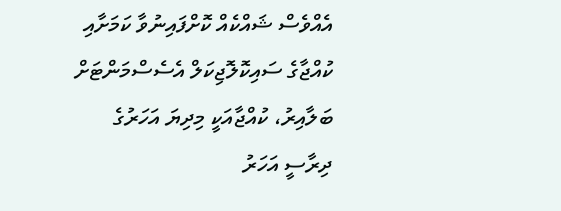އެއްވެސް ޝައްކެއް ކޮށްފައިނުވާ ކަމަށާއި ކުއްޖާގެ ސައިކޮލޮޖިކަލް އެސެސްމަންޓަށް ބަލާއިރު، ކުއްޖާއަކީ މިދިޔަ އަހަރުގެ ދިރާސީ އަހަރު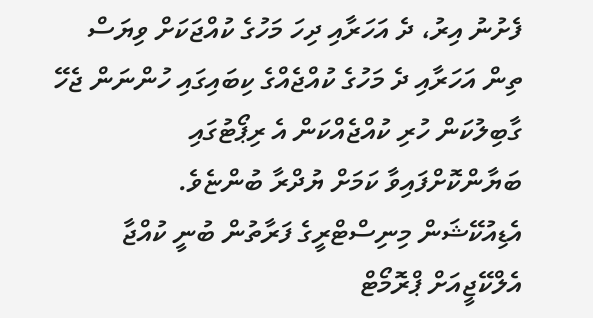ފެށުނު އިރު، ދެ އަހަރާއި ދިހަ މަހުގެ ކުއްޖަކަށް ވިޔަސް ތިން އަހަރާއި ދެ މަހުގެ ކުއްޖެއްގެ ކިބައިގައި ހުންނަން ޖެހޭ ގާބިލުކަން ހުރި ކުއްޖެއްކަން އެ ރިޕޯޓުގައި ބަޔާންކޮށްފައިވާ ކަމަށް ޔުދްރާ ބުންޏެވެ.
އެޑިއުކޭޝަން މިނިސްޓްރީގެ ފަރާތުން ބުނީ ކުއްޖާ އެލްކޭޖީއަށް ޕްރޮމޯޓް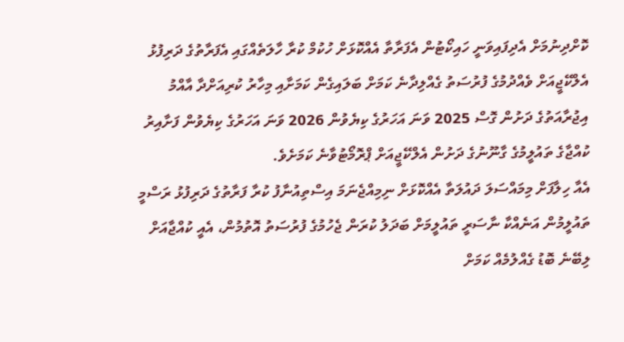ކޮށްދިނުމަށް އެދިފައިވަނީ ހައިކޯޓުން އެފަރާތާ އެއްކޮޅަށް ހުކުމް ކުރާ ހާލަތެއްގައި އެފަރާތުގެ ދަރިފުޅު އެލްކޭޖީއަށް ވެއްދުމުގެ ފުރުސަތު ގެއްލިދާނެ ކަމަށް ބަލައިގެން ކަމަށާއި މިހާރު ކުރިއަށްދާ އާއްމު އިޖުރާއަތުގެ ދަށުން ގޮސް 2025 ވަނަ އަހަރުގެ ކިޔެވުން 2026 ވަނަ އަހަރުގެ ކިޔެވުން ފަށާއިރު ކުއްޖާގެ ތައުލީމުގެ ގާނޫނުގެ ދަށުން އެލްކޭޖީއަށް ޕްރޮމޯޓުވާނެ ކަމަށެވެ.
އެއާ ހިލާފަށް މިމައްސަލަ ދައުލަތާ އެއްކޮޅަށް ނިމިއްޖެނަމަ އިސްތިއުނާފު ކުރާ ފަރާތުގެ ދަރިފުޅު ރަސްމީ ތައުލީމުން އަނެއްކާ ނާސަރީ ތައުލީމަށް ބަދަލު ކުރަން ޖެހުމުގެ ފުރުސަތު އޮތުމުން، އެއީ ކުއްޖާއަށް ލިބޭނެ ބޮޑު ގެއްލުމެއް ކަމަށް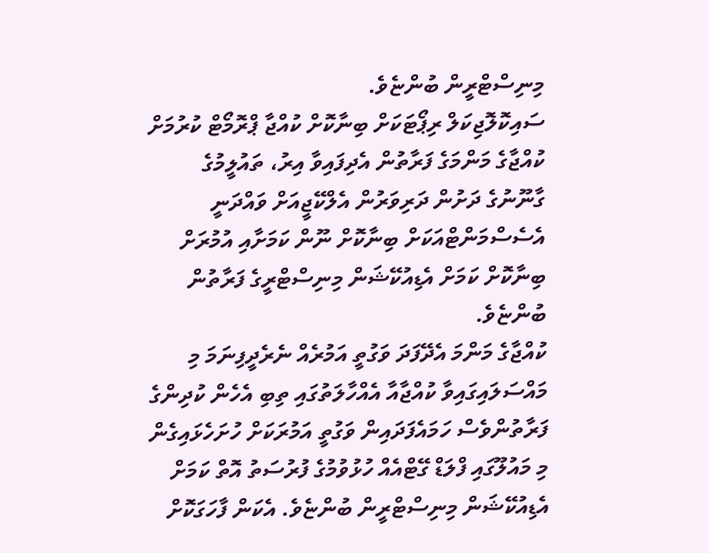މިނިސްޓްރީން ބުންޏެވެ.
ސައިކޮލޮޖިކަލް ރިޕޯޓަކަށް ބިނާކޮށް ކުއްޖާ ޕްރޮމޯޓް ކުރުމަށް ކުއްޖާގެ މަންމަގެ ފަރާތުން އެދިފައިވާ އިރު، ތައުލީމުގެ ގާނޫނުގެ ދަށުން ދަރިވަރުން އެލްކޭޖީއަށް ވައްދަނީ އެސެސްމަންޓްއަކަށް ބިނާކޮށް ނޫން ކަމަށާއި އުމުރަށް ބިނާކޮށް ކަމަށް އެޑިއުކޭޝަން މިނިސްޓްރީގެ ފަރާތުން ބުންޏެވެ.
ކުއްޖާގެ މަންމަ އެދޭފަދަ ވަގުތީ އަމުރެއް ނެރެދީފިނަމަ މި މައްސަލައިގައިވާ ކުއްޖާއާ އެއްހާލަތުގައި ތިބި އެހެން ކުދިންގެ ފަރާތުންވެސް ހަމައެފަދައިން ވަގުތީ އަމުރަކަށް ހުށަހެޅައިގެން މި މައުލޫގައި ފްލަޑް ގޭޓްއެއް ހުޅުވުމުގެ ފުރުސަތު އޮތް ކަމަށް އެޑިއުކޭޝަން މިނިސްޓްރީން ބުންޏެވެ. އެކަން ފާހަގަކޮށް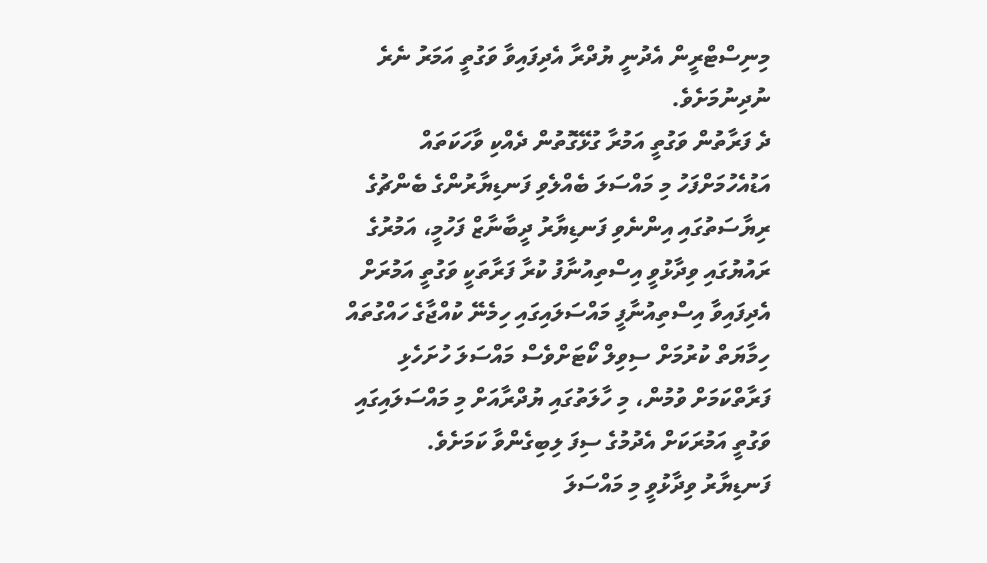މިނިސްޓްރީން އެދުނީ ޔުދްރާ އެދިފައިވާ ވަގުތީ އަމަރު ނެރެ ނުދިނުމަށެވެ.
ދެ ފަރާތުން ވަގުތީ އަމުރާ ގުޅޭގޮތުން ދެއްކި ވާހަކަތައް އަޑުއެހުމަށްފަހު މި މައްސަލަ ބެއްލެވި ފަނޑިޔާރުންގެ ބެންޗުގެ ރިޔާސަތުގައި އިންނެވި ފަނޑިޔާރު ދީބާނާޒް ފަހުމީ، އަމުރުގެ ރައުޔުގައި ވިދާޅުވީ އިސްތިއުނާފު ކުރާ ފަރާތަކީ ވަގުތީ އަމުރަށް އެދިފައިވާ އިސްތިއުނާފީ މައްސަލައިގައި ހިމެނޭ ކުއްޖާގެ ހައްގުތައް ހިމާޔަތް ކުރުމަށް ސިވިލް ކޯޓަށްވެސް މައްސަލަ ހުށަހެޅި ފަރާތްކަމަށް ވުމުން، މި ހާލަތުގައި ޔުދްރާއަށް މި މައްސަލައިގައި ވަގުތީ އަމުރަކަށް އެދުމުގެ ސިފަ ލިބިގެންވާ ކަމަށެވެ.
ފަނޑިޔާރު ވިދާޅުވީ މި މައްސަލަ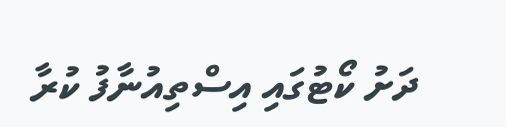ދަށު ކޯޓުގައި އިސްތިއުނާފު ކުރާ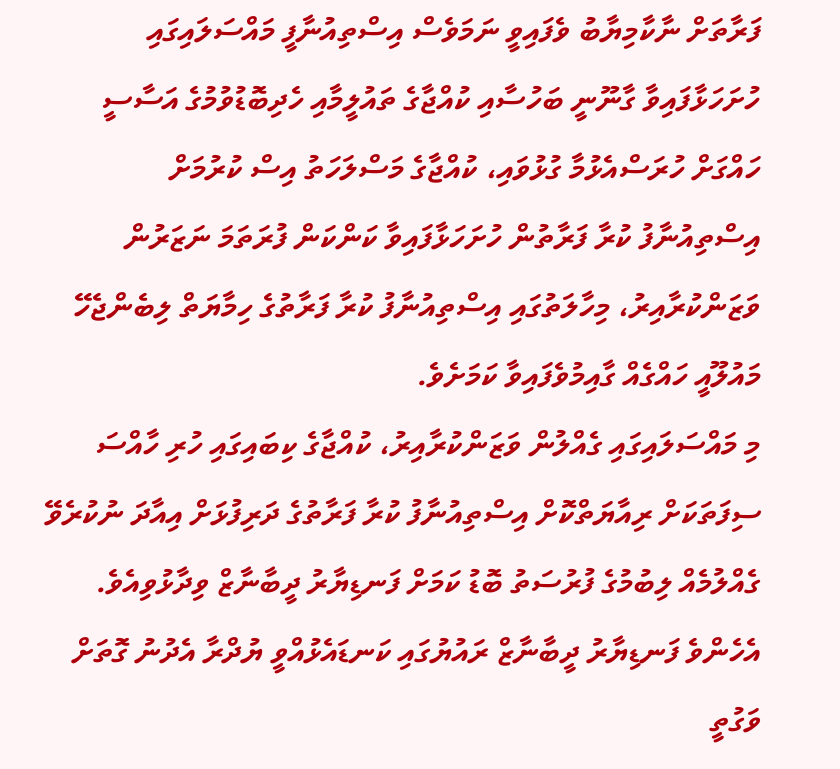ފަރާތަށް ނާކާމިޔާބު ވެފައިވީ ނަމަވެސް އިސްތިއުނާފީ މައްސަލައިގައި ހުށަހަޅާފައިވާ ގާނޫނީ ބަހުސާއި ކުއްޖާގެ ތައުލީމާއި ހެދިބޮޑުވުމުގެ އަސާސީ ހައްގަށް ހުރަސްއެޅުމާ ގުޅުވައި، ކުއްޖާގެ މަސްލަހަތު އިސް ކުރުމަށް އިސްތިއުނާފު ކުރާ ފަރާތުން ހުށަހަޅާފައިވާ ކަންކަން ފުރަތަމަ ނަޒަރުން ވަޒަންކުރާއިރު، މިހާލަތުގައި އިސްތިއުނާފު ކުރާ ފަރާތުގެ ހިމާޔަތް ލިބެންޖެހޭ މައުލޫއީ ހައްގެއް ގާއިމުވެފައިވާ ކަމަށެވެ.
މި މައްސަލައިގައި ގެއްލުން ވަޒަންކުރާއިރު، ކުއްޖާގެ ކިބައިގައި ހުރި ހާއްސަ ސިފަތަކަށް ރިއާޔަތްކޮށް އިސްތިއުނާފު ކުރާ ފަރާތުގެ ދަރިފުޅަށް އިއާދަ ނުކުރެވޭ ގެއްލުމެއް ލިބުމުގެ ފުރުސަތު ބޮޑު ކަމަށް ފަނޑިޔާރު ދީބާނާޒް ވިދާޅުވިއެވެ.
އެހެންވެ ފަނޑިޔާރު ދީބާނާޒް ރައުޔުގައި ކަނޑައެޅުއްވީ ޔުދްރާ އެދުނު ގޮތަށް ވަގުތީ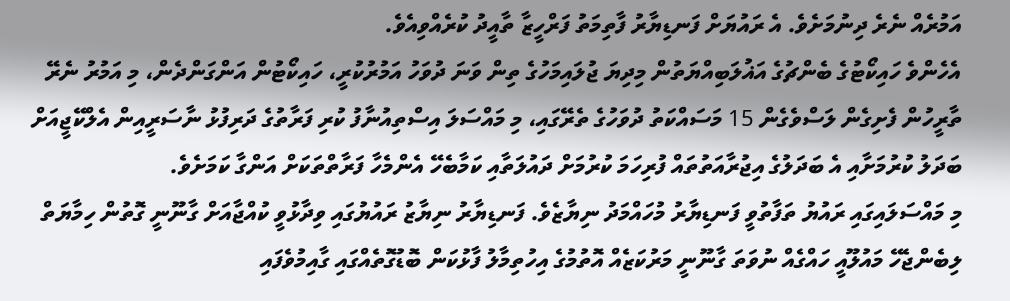އަމުރެއް ނެރެ ދިނުމަށެވެ. އެ ރައުޔަށް ފަނޑިޔާރު ފާތިމަތު ފަރްހީޒާ ތާއީދު ކުރެއްވިއެވެ.
އެހެންވެ ހައިކޯޓުގެ ބެންޗުގެ އަޣުލަބިއްޔަތުން މިދިޔަ ޖުލައިމަހުގެ ތިން ވަނަ ދުވަހު އަމުރުކުރީ، ހައިކޯޓުން އަންގަންދެން، މި އަމުރު ނެރޭ ތާރީހުން ފެށިގެން ލަސްވެގެން 15 މަސައްކަތު ދުވަހުގެ ތެރޭގައި، މި މައްސަލަ އިސްތިއުނާފު ކުރި ފަރާތުގެ ދަރިފުޅު ނާސަރީއިން އެލްކޭޖީއަށް ބަދަލު ކުރުމަށާއި އެ ބަދަލުގެ އިޖުރާއަތުތައް ފުރިހަމަ ކުރުމަށް ދައުލަތާއި ކަމާބެހޭ އެންމެހާ ފަރާތްތަކަށް އަންގާ ކަމަށެވެ.
މި މައްސަލައިގައި ރައުޔު ތަފާތުވީ ފަނޑިޔާރު މުހައްމަދު ނިޔާޒެވެ. ފަނޑިޔާރު ނިޔާޒު ރައުޔުގައި ވިދާޅުވީ ކުއްޖާއަށް ގާނޫނީ ގޮތުން ހިމާޔަތް ލިބެންޖެހޭ މައުލޫއީ ހައްގެއް ނުވަތަ ގާނޫނީ މަރުކަޒެއް އޮތުމުގެ އިހުތިމާލު ފާޅުކަން ބޮޑުގޮތެއްގައި ގާއިމުވެފައި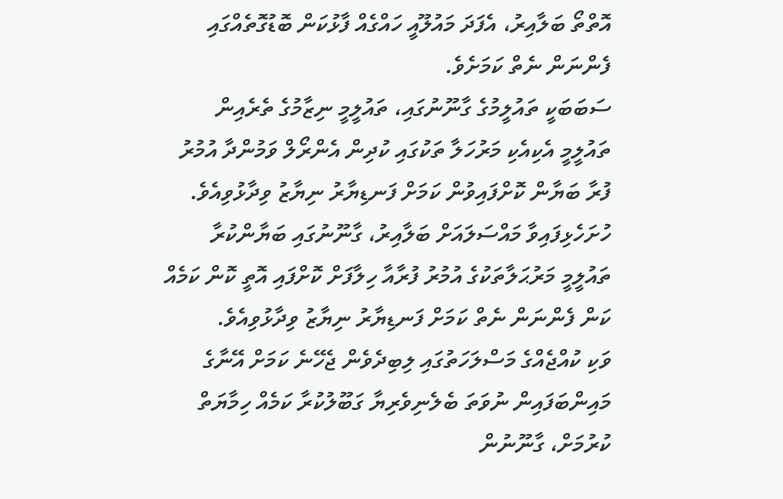އޮތްތޯ ބަލާއިރު، އެފަދަ މައުލޫއީ ހައްގެއް ފާޅުކަން ބޮޑުގޮތެއްގައި ފެންނަން ނެތް ކަމަށެވެ.
ސަބަބަކީ ތައުލީމުގެ ގާނޫނުގައި، ތައުލީމީ ނިޒާމުގެ ތެރެއިން ތައުލީމީ އެކިއެކި މަރުހަލާ ތަކުގައި ކުދިން އެންރޯލް ވަމުންދާ އުމުރު ފުރާ ބަޔާން ކޮށްފައިވުން ކަމަށް ފަނޑިޔާރު ނިޔާޒު ވިދާޅުވިއެވެ. ހުށަހެޅިފައިވާ މައްސަލައަށް ބަލާއިރު، ގާނޫނުގައި ބަޔާންކުރާ ތައުލީމީ މަރުޙަލާތަކުގެ އުމުރު ފުރާއާ ހިލާފަށް ކޮށްފައި އޮތީ ކޮން ކަމެއް ކަން ފެންނަން ނެތް ކަމަށް ފަނޑިޔާރު ނިޔާޒު ވިދާޅުވިއެވެ.
ވަކި ކުއްޖެއްގެ މަސްލަހަތުގައި ލިބިދެވެން ޖެހޭނެ ކަމަށް އޭނާގެ މައިންބަފައިން ނުވަތަ ބެލެނިވެރިޔާ ގަބޫލުކުރާ ކަމެއް ހިމާޔަތް ކުރުމަށް، ގާނޫނުން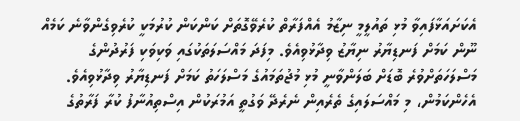އެކަށައަޅާފައިވާ މުޅި ތައުލީމީ ނިޒާމު އެއްފަރާތް ކުރެވޭގޮތަށް ކަންކަން ކުރުމަކީ ކުރެވިގެންވާނެ ކަމެއް ނޫން ކަމަށް ފަނޑިޔާރު ނިޔާޒު ވިދާޅުވިއެވެ. މިފަދަ މައްސަލަތަކުގައި ވަކިވަކި ފަރުދުންގެ މަސްލަހަތަށްވުރެ ބޮޑަށް ބަލަންވާނީ މުޅި މުޖުތަމައުގެ މަސްލަހަތު ކަމަށް ފަނޑިޔާރު ވިދާޅުވިއެވެ.
އެހެންކަމުން، މި މައްސަލައިގެ ތެރެއިން ނެރެދޭ ވަގުތީ އަމުރަކުން އިސްތިއުނާފު ކުރާ ފަރާތުގެ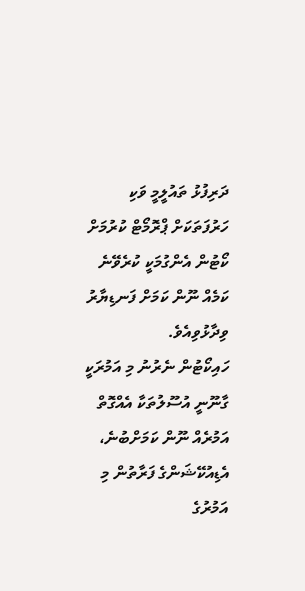ދަރިފުޅު ތައުލީމީ ވަކި ހަރުފަތަކަށް ޕްރޮމޯޓް ކުރުމަށް ކޯޓުން އެންގުމަކީ ކުރެވޭނެ ކަމެއް ނޫން ކަމަށް ފަނޑިޔާރު ވިދާޅުވިއެވެ.
ހައިކޯޓުން ނެރުނު މި އަމުރަކީ ގާނޫނީ އުސޫލުތަކާ އެއްގޮތް އަމުރެއް ނޫން ކަމަށްބުނެ، އެޑިއުކޭޝަންގެ ފަރާތުން މި އަމުރުގެ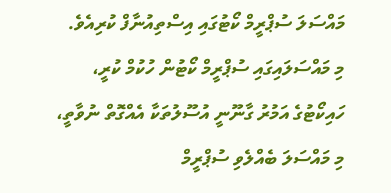މައްސަލަ ސުޕްރީމް ކޯޓުގައި އިސްތިއުނާފް ކުރިއެވެ.
މި މައްސަލައިގައި ސުޕްރީމް ކޯޓުން ހުކުމް ކުރީ، ހައިކޯޓުގެ އަމުރު ގާނޫނީ އުސޫލުތަކާ އެއްގޮތް ނުވާތީ، މި މައްސަލަ ބެއްލެވި ސުޕްރީމް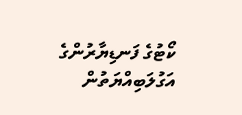ކޯޓުގެ ފަނޑިޔާރުންގެ އަގުލަބިއްޔަތުން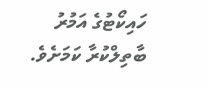ހައިކޯޓުގެ އަމުރު ބާތިލްކުރާ ކަމަށެވެ.